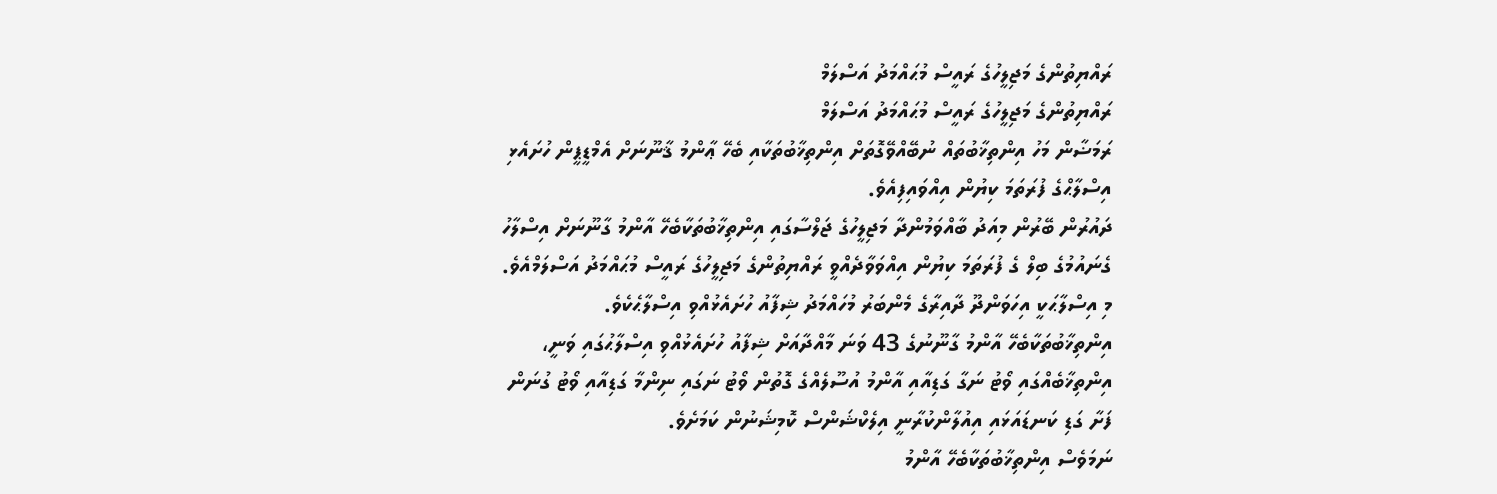ރައްޔިތުންގެ މަޖިލީހުގެ ރައީސް މުޙައްމަދު އަސްލަމް
ރައްޔިތުންގެ މަޖިލީހުގެ ރައީސް މުޙައްމަދު އަސްލަމް
ރަމަޟާން މަހު އިންތިޚާބުތައް ނުބޭއްވޭގޮތަށް އިންތިޚާބުތަކާއި ބެހޭ ޢާންމު ޤާނޫނަށް އެމްޑީޕީން ހުށައެޅި އިސްލާޙްގެ ފުރަތަމަ ކިޔުން އިއްވައިފިއެވެ.
ދައުރުން ބޭރުން މިއަދު ބާއްވަމުންދާ މަޖިލީހުގެ ޖަލްސާގައި އިންތިޚާބުތަކާބެހޭ އާންމު ގާނޫނަށް އިސްލާހު ގެނައުމުގެ ބިލް ގެ ފުރަތަމަ ކިޔުން އިއްވަވާދެއްވީ ރައްޔިތުންގެ މަޖިލީހުގެ ރައީސް މުޙައްމަދު އަސްލަމްއެވެ. މި އިސްލާޙަކީ އިހަވަންދޫ ދާއިރާގެ މެންބަރު މުހައްމަދު ޝިފާއު ހުށައެޅުއްވި އިސްލާޙެކެވެ.
އިންތިޚާބުތަކާބެހޭ އާންމު ގާނޫނުގެ 43 ވަނަ މާއްދާއަށް ޝިފާއު ހުށައެޅުއްވި އިސްލާޙުގައި ވަނީ، އިންތިޚާބެއްގައި ވޯޓު ނަގާ ގަޑިއާއި އާންމު އުސޫލެއްގެ ގޮތުން ވޯޓު ނަގައި ނިންމާ ގަޑިއާއި ވޯޓު ގުނަން ފަށާ ގަޑި ކަނޑައަޅައި އިއުލާންކުރާނީ އިލެކްޝަންސް ކޮމިޝަނުން ކަމަށެވެ.
ނަމަވެސް އިންތިޚާބުތަކާބެހޭ އާންމު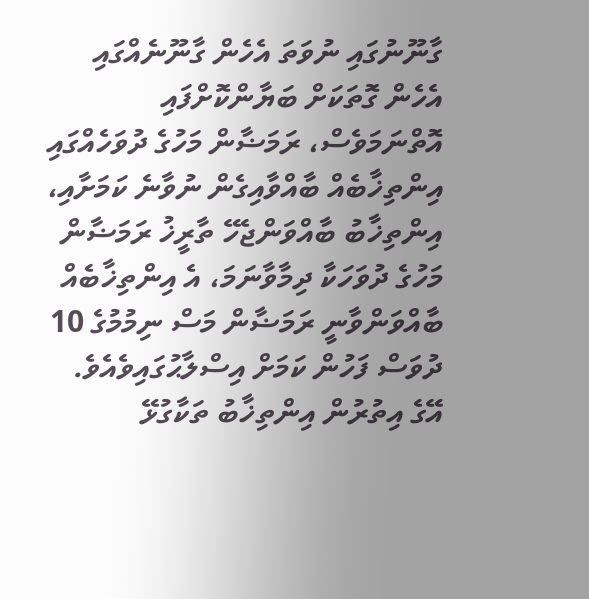ގާނޫނުގައި ނުވަތަ އެހެން ގާނޫނެއްގައި އެހެން ގޮތަކަށް ބަޔާންކޮށްފައި އޮތްނަމަވެސް، ރަމަޟާން މަހުގެ ދުވަހެއްގައި އިންތިޚާބެއް ބާއްވާއިގެން ނުވާނެ ކަމަށާއި، އިންތިޚާބު ބާއްވަންޖެހޭ ތާރީޚު ރަމަޟާން މަހުގެ ދުވަހަކާ ދިމާވާނަމަ، އެ އިންތިޚާބެއް ބާއްވަންވާނީ ރަމަޟާން މަސް ނިމުމުގެ 10 ދުވަސް ފަހުން ކަމަށް އިސްލާޙުގައިވެއެވެ.
އޭގެ އިތުރުން އިންތިޚާބު ތަކާގުޅޭ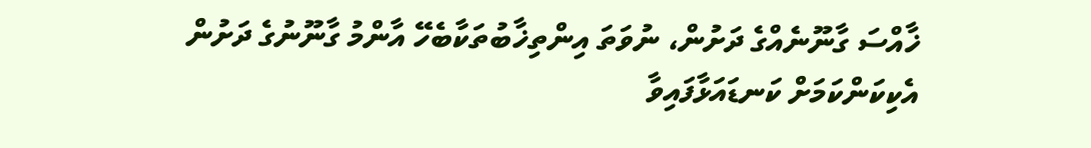ޚާއްސަ ގާނޫނެއްގެ ދަށުން، ނުވަތަ އިންތިޚާބުތަކާބެހޭ އާންމު ގާނޫނުގެ ދަށުން އެކިކަންކަމަށް ކަނޑައަޅާފައިވާ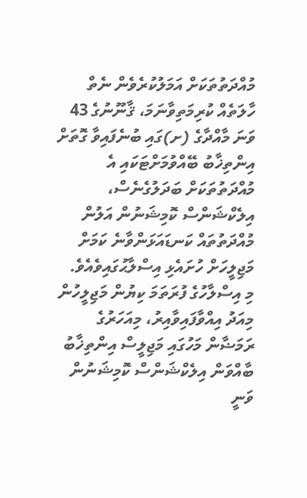މުއްދަތުތަކަށް އަމަލުކުރެވެން ނެތް ހާލަތެއް ކުރިމަތިވާނަމަ، ޤާނޫނުގެ 43 ވަނަ މާއްދާގެ (ށ)ގައި ބުނެފައިވާ ގޮތަށް އިންތިޚާބު ބޭއްވުމަށްޓަކައި އެ މުއްދަތުތަކަށް ބަދަލުގެނެސް، އިލެކްޝަންސް ކޮމިޝަނުން އަލުން މުއްދަތުތައް ކަނޑައަޅަންވާނެ ކަމަށް މަޖިލީހަށް ހުށައެޅި އިސްލާޙުގައިވެއެވެ.
މި އިސްލާހުގެ ފުރަތަމަ ކިޔުން މަޖިލީހުން މިއަދު އިއްވާފައިވާއިރު، މިއަހަރުގެ ރަމަޟާން މަހުގައި މަޖިލީސް އިންތިޚާބު ބާއްވަން އިލެކްޝަންސް ކޮމިޝަނުން ވަނީ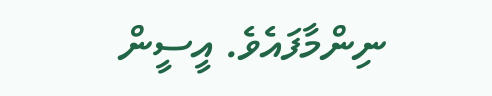ނިންމާފައެވެ. އީސީން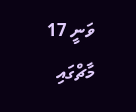ވަނީ 17 މާޗްގައި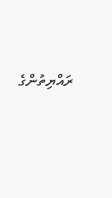ރައްޔިތުންގެ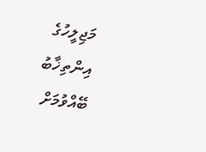މަޖިލީހުގެ އިންތިޚާބު ބޭއްވުމަށް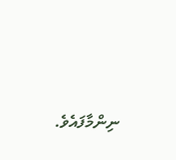ނިންމާފައެވެ.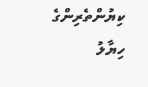ކިޔުންތެރިންގެ ހިޔާލު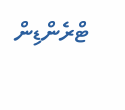ޓްރެންޑިން